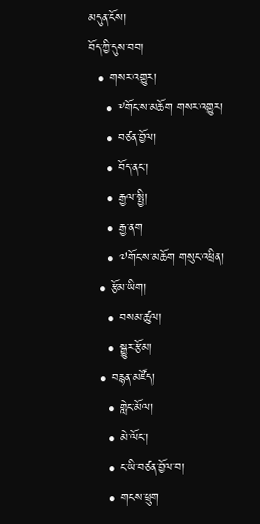མདུན་ངོས།
བོད་ཀྱི་དུས་བབ།
  • གསར་འགྱུར།
    • ༸གོང་ས་མཆོག གསར་འགྱུར།
    • བཙན་བྱོལ།
    • བོད་ནང་།
    • རྒྱལ་སྤྱི།
    • རྒྱ་ནག
    • ༧གོང་ས་མཆོག གསུང་འཕྲིན།
  • རྩོམ་ཡིག།
    • བསམ་ཚུལ།
    • སྒྱུར་རྩོམ།
  • བརྙན་མཛོད།
    • གླེང་མོལ།
    • མེ་ལོང་།
    • ང་ཡི་བཙན་བྱོལ་བ།
    • གངས་ཕྲུག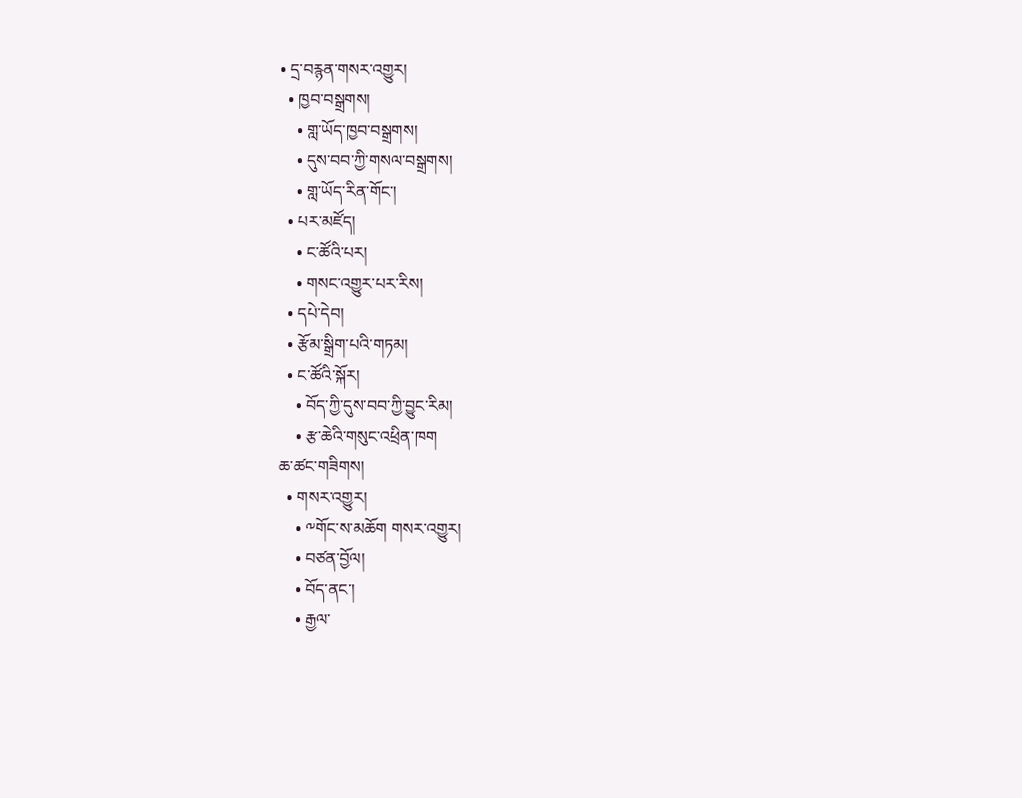• དྲ་བརྙན་གསར་འགྱུར།
  • ཁྱབ་བསྒྲགས།
    • གླ་ཡོད་ཁྱབ་བསྒྲགས།
    • དུས་བབ་ཀྱི་གསལ་བསྒྲགས།
    • གླ་ཡོད་རིན་གོང་།
  • པར་མཛོད།
    • ང་ཚོའི་པར།
    • གསང་འགྱུར་པར་རིས།
  • དཔེ་དེབ།
  • རྩོམ་སྒྲིག་པའི་གཏམ།
  • ང་ཚོའི་སྐོར།
    • བོད་ཀྱི་དུས་བབ་ཀྱི་བྱུང་རིམ།
    • རྩ་ཆེའི་གསུང་འཕྲིན་ཁག
ཆ་ཚང་གཟིགས།
  • གསར་འགྱུར།
    • ༸གོང་ས་མཆོག གསར་འགྱུར།
    • བཙན་བྱོལ།
    • བོད་ནང་།
    • རྒྱལ་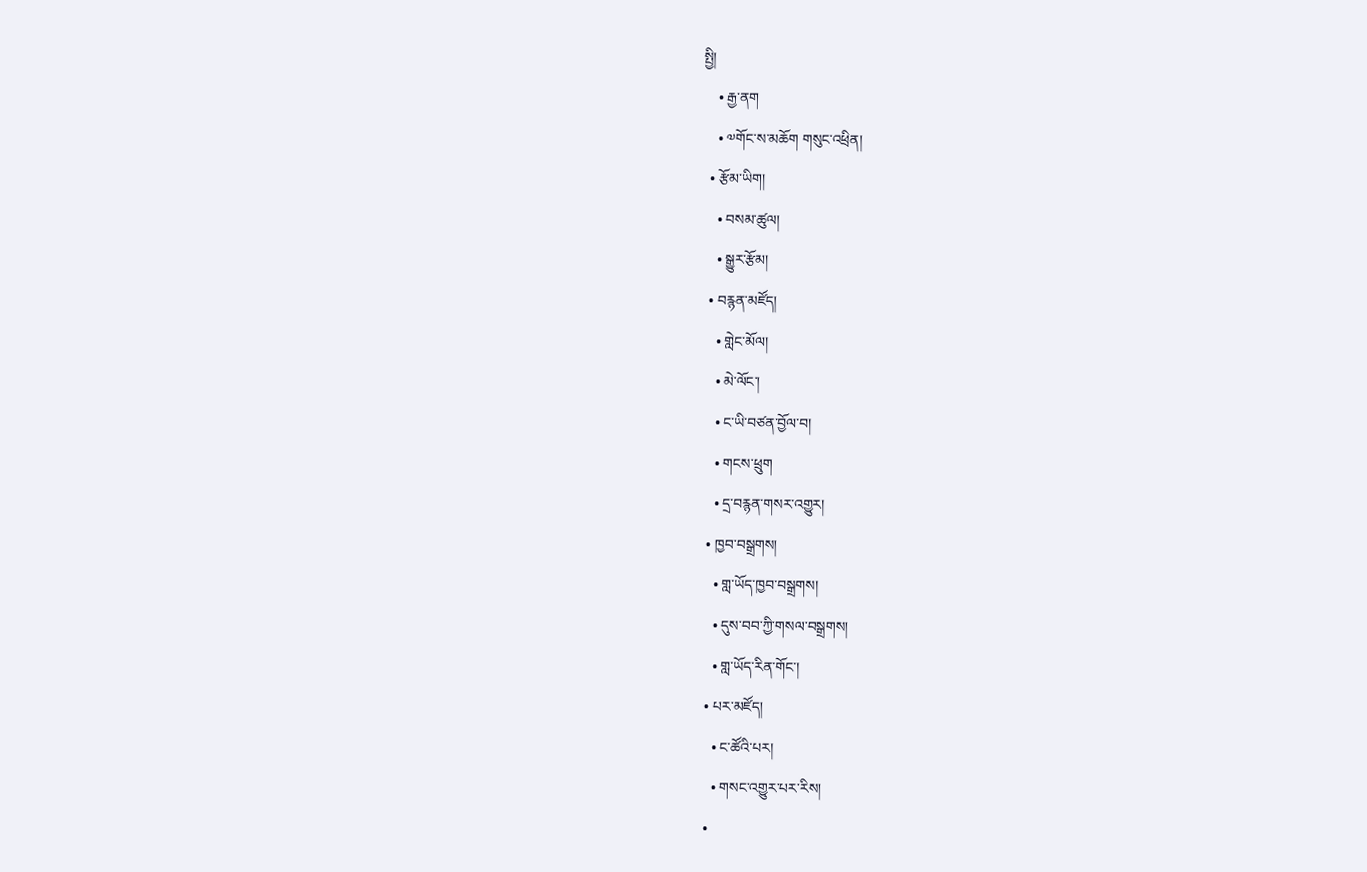སྤྱི།
    • རྒྱ་ནག
    • ༧གོང་ས་མཆོག གསུང་འཕྲིན།
  • རྩོམ་ཡིག།
    • བསམ་ཚུལ།
    • སྒྱུར་རྩོམ།
  • བརྙན་མཛོད།
    • གླེང་མོལ།
    • མེ་ལོང་།
    • ང་ཡི་བཙན་བྱོལ་བ།
    • གངས་ཕྲུག
    • དྲ་བརྙན་གསར་འགྱུར།
  • ཁྱབ་བསྒྲགས།
    • གླ་ཡོད་ཁྱབ་བསྒྲགས།
    • དུས་བབ་ཀྱི་གསལ་བསྒྲགས།
    • གླ་ཡོད་རིན་གོང་།
  • པར་མཛོད།
    • ང་ཚོའི་པར།
    • གསང་འགྱུར་པར་རིས།
  •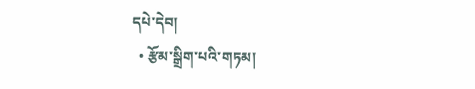དཔེ་དེབ།
  • རྩོམ་སྒྲིག་པའི་གཏམ།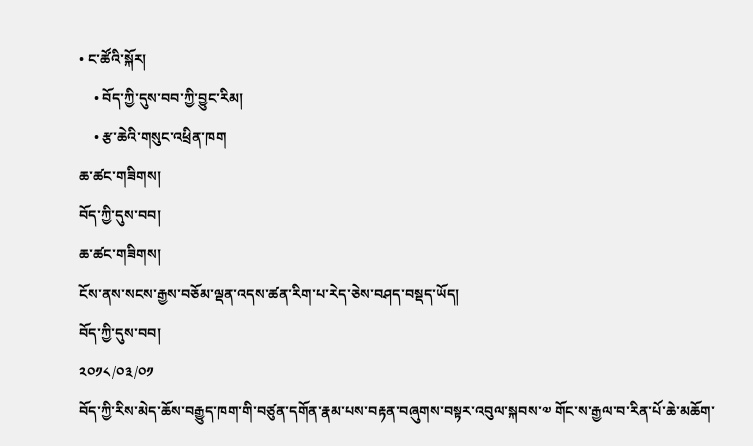• ང་ཚོའི་སྐོར།
    • བོད་ཀྱི་དུས་བབ་ཀྱི་བྱུང་རིམ།
    • རྩ་ཆེའི་གསུང་འཕྲིན་ཁག
ཆ་ཚང་གཟིགས།
བོད་ཀྱི་དུས་བབ།
ཆ་ཚང་གཟིགས།
ངོས་ནས་སངས་རྒྱས་བཅོམ་ལྡན་འདས་ཚན་རིག་པ་རེད་ཅེས་བཤད་བསྡད་ཡོད།
བོད་ཀྱི་དུས་བབ།
༢༠༡༨/༠༣/༠༡
བོད་ཀྱི་རིས་མེད་ཆོས་བརྒྱུད་ཁག་གི་བཙུན་དགོན་རྣམ་པས་བརྟན་བཞུགས་བསྟར་འབུལ་སྐབས་༧ གོང་ས་རྒྱལ་བ་རིན་པོ་ཆེ་མཆོག་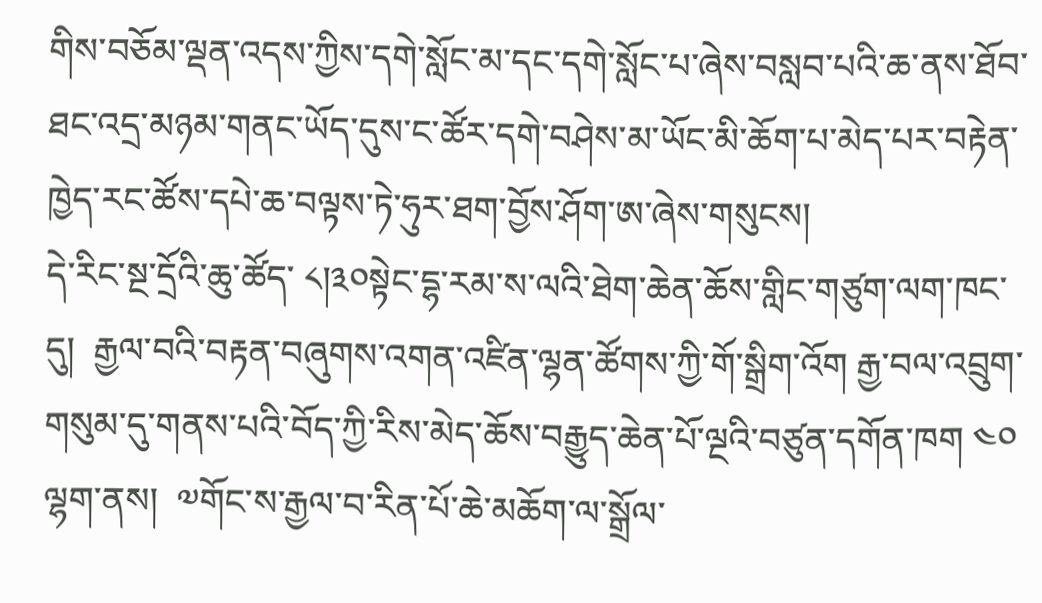གིས་བཅོམ་ལྡན་འདས་ཀྱིས་དགེ་སློང་མ་དང་དགེ་སློང་པ་ཞེས་བསླབ་པའི་ཆ་ནས་ཐོབ་ཐང་འདྲ་མཉམ་གནང་ཡོད་དུས་ང་ཚོར་དགེ་བཤེས་མ་ཡོང་མི་ཆོག་པ་མེད་པར་བརྟེན་ཁྱེད་རང་ཚོས་དཔེ་ཆ་བལྟས་ཏེ་ཧུར་ཐག་བྱོས་ཤོག་ཨ་ཞེས་གསུངས།
དེ་རིང་སྔ་དྲོའི་ཆུ་ཚོད་ ༨།༣༠སྟེང་དྷ་རམ་ས་ལའི་ཐེག་ཆེན་ཆོས་གླིང་གཙུག་ལག་ཁང་དུ།  རྒྱལ་བའི་བརྟན་བཞུགས་འགན་འཛིན་ལྷན་ཚོགས་ཀྱི་གོ་སྒྲིག་འོག རྒྱ་བལ་འབྲུག་གསུམ་དུ་གནས་པའི་བོད་ཀྱི་རིས་མེད་ཆོས་བརྒྱུད་ཆེན་པོ་ལྔའི་བཙུན་དགོན་ཁག ༤༠ ལྷག་ནས།  ༧གོང་ས་རྒྱལ་བ་རིན་པོ་ཆེ་མཆོག་ལ་སྒྲོལ་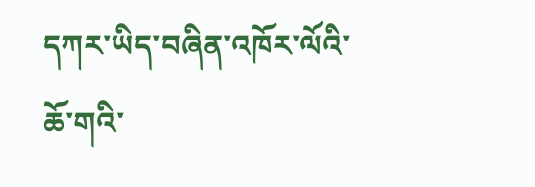དཀར་ཡིད་བཞིན་འཁོར་ལོའི་ཆོ་གའི་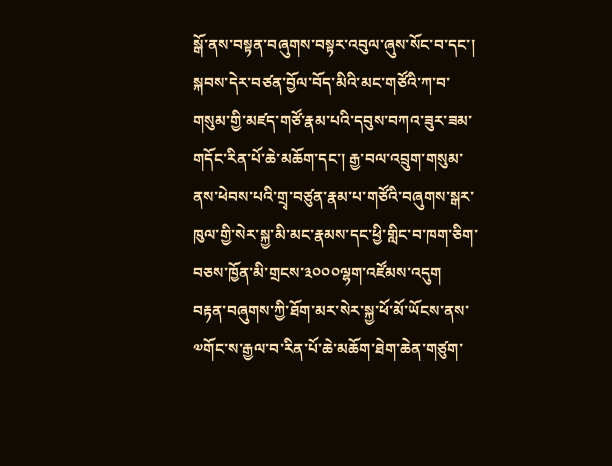སྒོ་ནས་བསྟན་བཞུགས་བསྟར་འབུལ་ཞུས་སོང་བ་དང་།  སྐབས་དེར་བཙན་བྱོལ་བོད་མིའི་མང་གཙོའི་ཀ་བ་གསུམ་གྱི་མཛད་གཙོ་རྣམ་པའི་དབུས་བཀའ་ཟུར་ཟམ་གདོང་རིན་པོ་ཆེ་མཆོག་དང་། རྒྱ་བལ་འབྲུག་གསུམ་ནས་ཕེབས་པའི་གྲྭ་བཙུན་རྣམ་པ་གཙོའི་བཞུགས་སྒར་ཁུལ་གྱི་སེར་སྐྱ་མི་མང་རྣམས་དང་ཕྱི་གླིང་བ་ཁག་ཅིག་བཅས་ཁྱོན་མི་གྲངས་༣༠༠༠ལྷག་འཛོམས་འདུག
བརྟན་བཞུགས་ཀྱི་ཐོག་མར་སེར་སྐྱ་ཕོ་མོ་ཡོངས་ནས་༧གོང་ས་རྒྱལ་བ་རིན་པོ་ཆེ་མཆོག་ཐེག་ཆེན་གཙུག་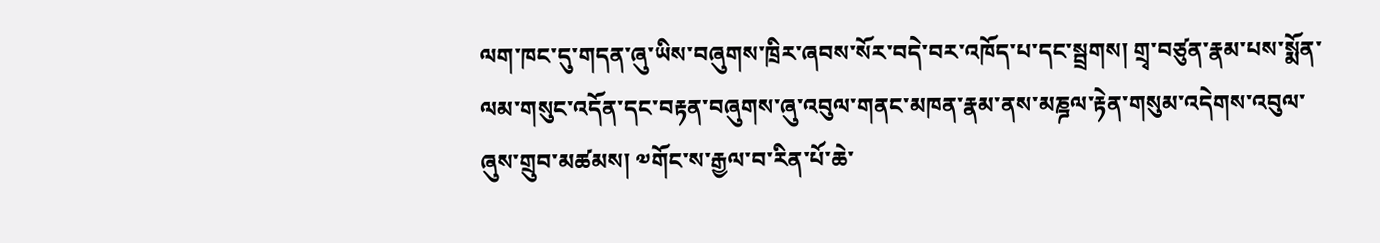ལག་ཁང་དུ་གདན་ཞུ་ཡིས་བཞུགས་ཁྲིར་ཞབས་སོར་བདེ་བར་འཁོད་པ་དང་སྦྲགས། གྲྭ་བཙུན་རྣམ་པས་སྨོན་ལམ་གསུང་འདོན་དང་བརྟན་བཞུགས་ཞུ་འབུལ་གནང་མཁན་རྣམ་ནས་མཎྜལ་རྟེན་གསུམ་འདེགས་འབུལ་ཞུས་གྲུབ་མཚམས། ༧གོང་ས་རྒྱལ་བ་རིན་པོ་ཆེ་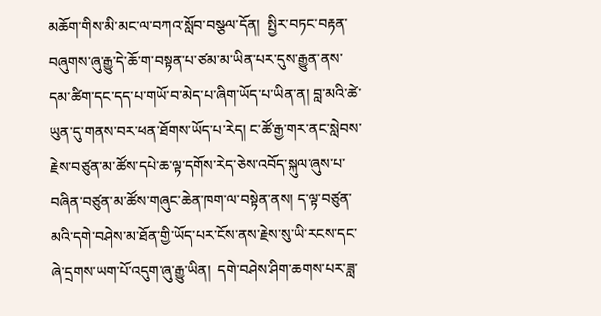མཆོག་གིས་མི་མང་ལ་བཀའ་སློབ་བསྩལ་དོན།  སྤྱིར་བཏང་བརྟན་བཞུགས་ཞུ་རྒྱུ་དེ་ཆོ་ག་བསྟན་པ་ཙམ་མ་ཡིན་པར་དུས་རྒྱུན་ནས་དམ་ཚིག་དང་དད་པ་གཡོ་བ་མེད་པ་ཞིག་ཡོད་པ་ཡིན་ན། བླ་མའི་ཚེ་ཡུན་དུ་གནས་བར་ཕན་ཐོགས་ཡོད་པ་རེད། ང་ཚོ་རྒྱ་གར་ནང་སླེབས་རྗེས་བཙུན་མ་ཚོས་དཔེ་ཆ་ལྟ་དགོས་རེད་ཅེས་འབོད་སྐུལ་ཞུས་པ་བཞིན་བཙུན་མ་ཚོས་གཞུང་ཆེན་ཁག་ལ་བསྟེན་ནས། ད་ལྟ་བཙུན་མའི་དགེ་བཤེས་མ་ཐོན་གྱི་ཡོད་པར་ངོས་ནས་རྗེས་སུ་ཡི་རངས་དང་ཞེ་དྲགས་ཡག་པོ་འདུག་ཞུ་རྒྱུ་ཡིན།  དགེ་བཤེས་ཤིག་ཆགས་པར་ཟླ་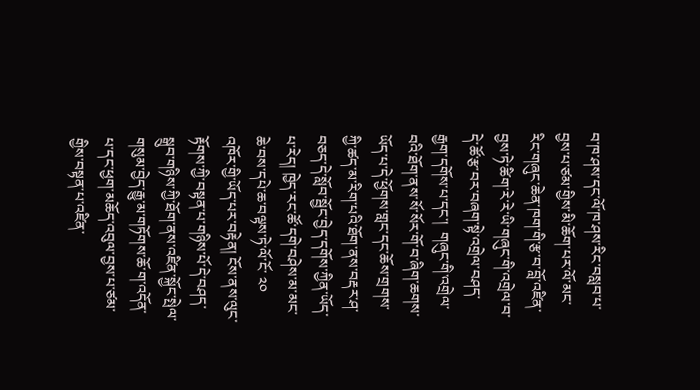བ་ཁ་ཤས་དང་ལོ་ཁ་ཤས་རིང་བསླབ་པ་བྱས་པ་ཙམ་གྱིས་མི་ཆོག་པར་ལོ་མང་རིང་གཞུང་ཆེན་ཁག་གི་རྩ་བ་བློ་འཛིན་བྱས་ཏེ་ཚིག་རེ་རེ་ཡི་གཞུང་གི་འགྲེལ་བ་དེ་ཚོ་རྩ་བར་བཞག་སྟེ་འགྲེལ་བཤད་རྒྱག་དགོས་པ་དང་།  གཞུང་གི་འགྲེལ་བའི་ཐོག་ནས་སོ་སོར་གོ་བ་ཞིག་ཆགས་ཡོད་པ་དེ་ཕྱོགས་གླང་དང་ཆོས་གྲགས་ཀྱི་ཚད་མ་རིག་པའི་ཐོག་ནས་བརྡར་ཤ་བཅད་དེ་སློབ་སྦྱོང་བྱེད་དགོས་ཀྱིན་ཡོད་པ་རེད། ཁྱེད་རང་ཚོ་དགེ་བཤེས་མ་མང་ཆེ་བས་དཔེ་ཆ་བལྟས་ཏེ་ལོ་ངོ་ ༢༠ འཁོར་གྱི་ཡོད་པར་བརྟེན། ངོས་ནས་ལུང་རྟོགས་ཀྱི་བསྟན་པ་གཉིས་པོ་དེ་བཤད་སྒྲུབ་གཉིས་ཀྱི་ཐོག་ནས་འཛིན་སྐྱོང་སྤེལ་གསུམ་བྱེད་རྒྱུ་མ་གཏོགས་ཆོ་ག་འདོན་པ་དང་ཕྱག་མཆོད་འབུལ་བྱས་པ་ཙམ་གྱིས་བསྟན་པ་འཛིན་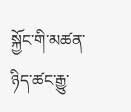སྐྱོང་གི་མཚན་ཉིད་ཚང་རྒྱུ་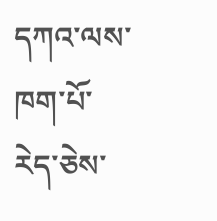དཀའ་ལས་ཁག་པོ་རེད་ཅེས་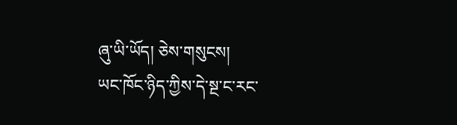ཞུ་ཡི་ཡོད། ཅེས་གསུངས།
ཡང་ཁོང་ཉིད་ཀྱིས་དེ་སྔ་ང་རང་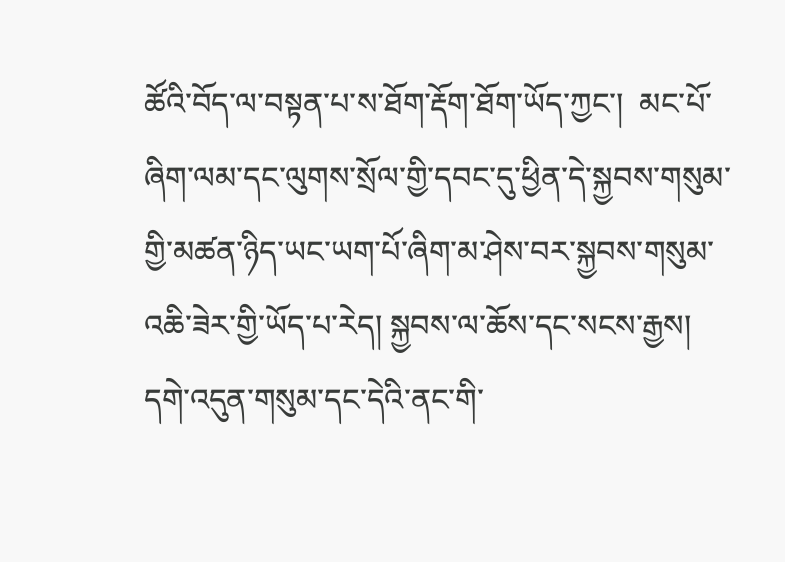ཚོའི་བོད་ལ་བསྟན་པ་ས་ཐོག་རྡོག་ཐོག་ཡོད་ཀྱང་།  མང་པོ་ཞིག་ལམ་དང་ལུགས་སྲོལ་གྱི་དབང་དུ་ཕྱིན་དེ་སྐྱབས་གསུམ་གྱི་མཚན་ཉིད་ཡང་ཡག་པོ་ཞིག་མ་ཤེས་བར་སྐྱབས་གསུམ་འཆི་ཟེར་གྱི་ཡོད་པ་རེད། སྐྱབས་ལ་ཆོས་དང་སངས་རྒྱས།  དགེ་འདུན་གསུམ་དང་དེའི་ནང་གི་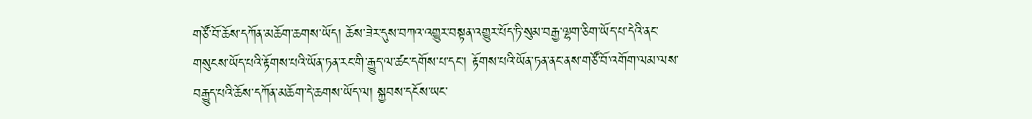གཙོ་བོ་ཆོས་དཀོན་མཆོག་ཆགས་ཡོད། ཆོས་ཟེར་དུས་བཀའ་འགྱུར་བསྟན་འགྱུར་པོད་ཏི་སུམ་བརྒྱ་ལྷག་ཅིག་ཡོད་པ་དེའི་ནང་གསུངས་ཡོད་པའི་རྟོགས་པའི་ཡོན་ཏན་རང་གི་རྒྱུད་ལ་ཚང་དགོས་པ་དང་། རྟོགས་པའི་ཡོན་ཏན་ནང་ནས་གཙོ་བོ་འགོག་ལམ་ལས་བརྒྱུད་པའི་ཆོས་དཀོན་མཆོག་དེ་ཆགས་ཡོད་ལ། སྐྱབས་དངོས་ཡང་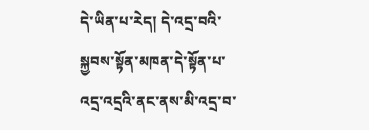དེ་ཡིན་པ་རེད། དེ་འདྲ་བའི་སྐྱབས་སྟོན་མཁན་དེ་སྟོན་པ་འདྲ་འདྲའི་ནང་ནས་མི་འདྲ་བ་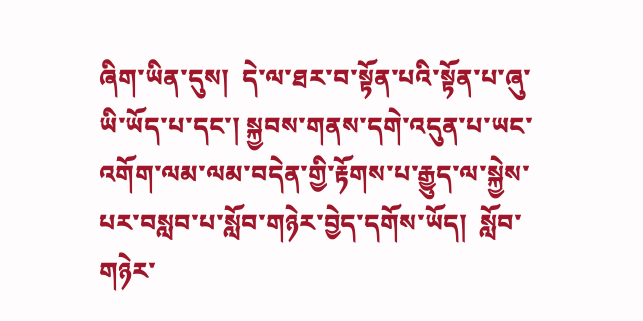ཞིག་ཡིན་དུས།  དེ་ལ་ཐར་བ་སྟོན་པའི་སྟོན་པ་ཞུ་ཡི་ཡོད་པ་དང་། སྐྱབས་གནས་དགེ་འདུན་པ་ཡང་འགོག་ལམ་ལམ་བདེན་གྱི་རྟོགས་པ་རྒྱུད་ལ་སྐྱེས་པར་བསླབ་པ་སློབ་གཉེར་བྱེད་དགོས་ཡོད།  སློབ་གཉེར་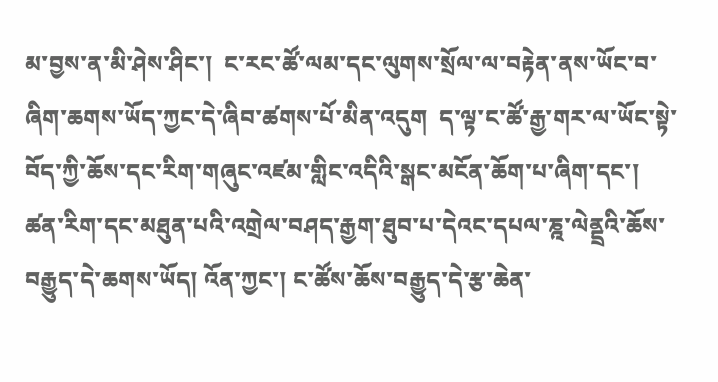མ་བྱས་ན་མི་ཤེས་ཤིང་།  ང་རང་ཚོ་ལམ་དང་ལུགས་སྲོལ་ལ་བརྟེན་ནས་ཡོང་བ་ཞིག་ཆགས་ཡོད་ཀྱང་དེ་ཞིབ་ཚགས་པོ་མིན་འདུག  ད་ལྟ་ང་ཚོ་རྒྱ་གར་ལ་ཡོང་སྟེ་བོད་ཀྱི་ཆོས་དང་རིག་གཞུང་འཛམ་གླིང་འདིའི་སྒང་མངོན་ཆོག་པ་ཞིག་དང་། ཚན་རིག་དང་མཐུན་པའི་འགྲེལ་བཤད་རྒྱག་ཐུབ་པ་དེའང་དཔལ་ཎྰ་ལེནྡྲའི་ཆོས་བརྒྱུད་དེ་ཆགས་ཡོད། འོན་ཀྱང་། ང་ཚོས་ཆོས་བརྒྱུད་དེ་རྩ་ཆེན་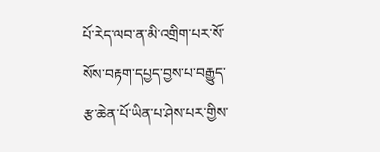པོ་རེད་ལབ་ན་མི་འགྲིག་པར་སོ་སོས་བརྟག་དཔྱད་བྱས་པ་བརྒྱུད་རྩ་ཆེན་པོ་ཡིན་པ་ཤེས་པར་གྱིས་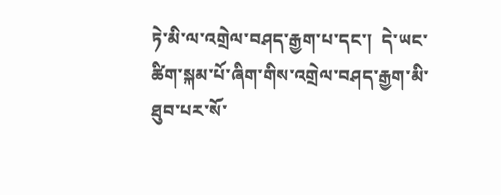ཏེ་མི་ལ་འགྲེལ་བཤད་རྒྱག་པ་དང་།  དེ་ཡང་ཚིག་སྐམ་པོ་ཞིག་གིས་འགྲེལ་བཤད་རྒྱག་མི་ཐུབ་པར་སོ་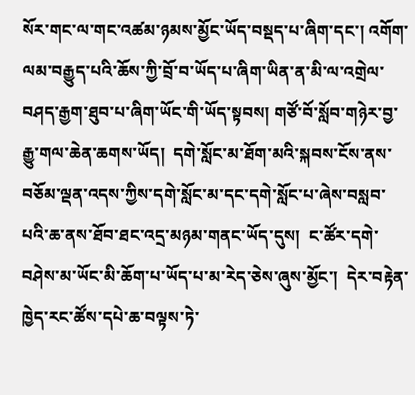སོར་གང་ལ་གང་འཚམ་ཉམས་མྱོང་ཡོད་བསྡད་པ་ཞིག་དང་། འགོག་ལམ་བརྒྱུད་པའི་ཆོས་ཀྱི་བྲོ་བ་ཡོད་པ་ཞིག་ཡིན་ན་མི་ལ་འགྲེལ་བཤད་རྒྱག་ཐུབ་པ་ཞིག་ཡོང་གི་ཡོད་སྟབས། གཙོ་བོ་སློབ་གཉེར་བྱ་རྒྱུ་གལ་ཆེན་ཆགས་ཡོད།  དགེ་སློང་མ་ཐོག་མའི་སྐབས་ངོས་ནས་བཅོམ་ལྡན་འདས་ཀྱིས་དགེ་སློང་མ་དང་དགེ་སློང་པ་ཞེས་བསླབ་པའི་ཆ་ནས་ཐོབ་ཐང་འདྲ་མཉམ་གནང་ཡོད་དུས།  ང་ཚོར་དགེ་བཤེས་མ་ཡོང་མི་ཆོག་པ་ཡོད་པ་མ་རེད་ཅེས་ཞུས་མྱོང་།  དེར་བརྟེན་ཁྱེད་རང་ཚོས་དཔེ་ཆ་བལྟས་ཏེ་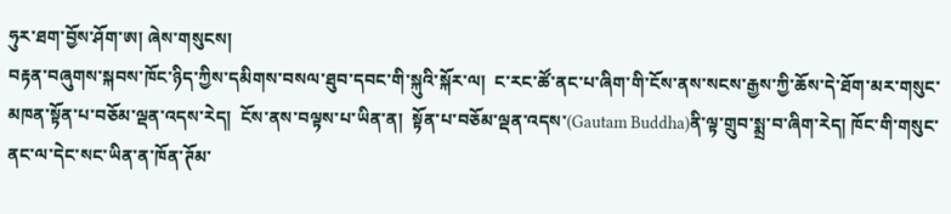ཧུར་ཐག་བྱོས་ཤོག་ཨ། ཞེས་གསུངས།
བརྟན་བཞུགས་སྐབས་ཁོང་ཉིད་ཀྱིས་དམིགས་བསལ་ཐུབ་དབང་གི་སྐུའི་སྐོར་ལ།  ང་རང་ཚོ་ནང་པ་ཞིག་གི་ངོས་ནས་སངས་རྒྱས་ཀྱི་ཆོས་དེ་ཐོག་མར་གསུང་མཁན་སྟོན་པ་བཅོམ་ལྡན་འདས་རེད།  ངོས་ནས་བལྟས་པ་ཡིན་ན།  སྟོན་པ་བཅོམ་ལྡན་འདས་(Gautam Buddha)ནི་ལྟ་གྲུབ་སྨྲ་བ་ཞིག་རེད། ཁོང་གི་གསུང་ནང་ལ་དེང་སང་ཡིན་ན་ཁོན་ཊོམ་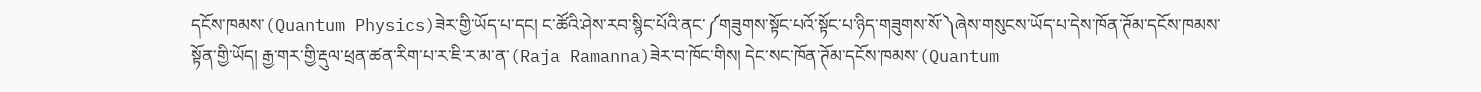དངོས་ཁམས་(Quantum Physics)ཟེར་གྱི་ཡོད་པ་དང། ང་ཚོའི་ཤེས་རབ་སྙིང་པོའི་ནང་༼གཟུགས་སྟོང་པའོ་སྟོང་པ་ཉིད་གཟུགས་སོ་༽ཞེས་གསུངས་ཡོད་པ་དེས་ཁོན་ཊོམ་དངོས་ཁམས་སྟོན་གྱི་ཡོད། རྒྱ་གར་གྱི་རྡུལ་ཕྲན་ཚན་རིག་པ་ར་ཇི་ར་མ་ན་(Raja Ramanna)ཟེར་བ་ཁོང་གིས། དེང་སང་ཁོན་ཊོམ་དངོས་ཁམས་(Quantum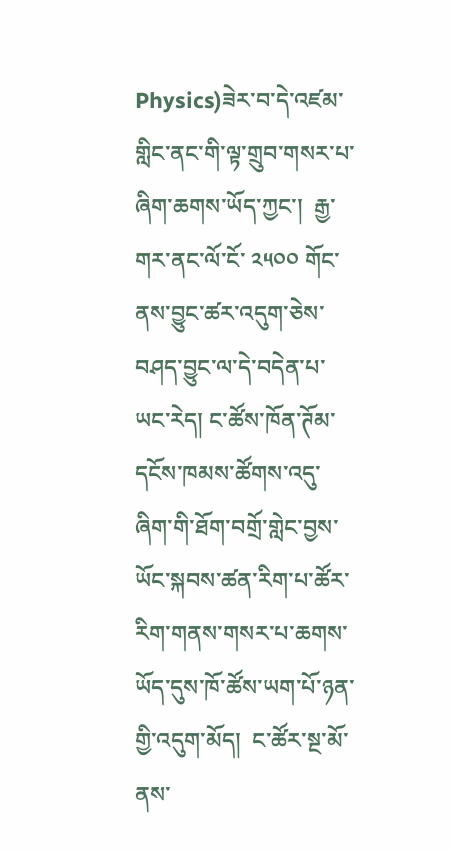Physics)ཟེར་བ་དེ་འཛམ་གླིང་ནང་གི་ལྟ་གྲུབ་གསར་པ་ཞིག་ཆགས་ཡོད་ཀྱང་།  རྒྱ་གར་ནང་ལོ་ངོ་ ༢༥༠༠ གོང་ནས་བྱུང་ཚར་འདུག་ཅེས་བཤད་བྱུང་ལ་དེ་བདེན་པ་ཡང་རེད། ང་ཚོས་ཁོན་ཊོམ་དངོས་ཁམས་ཚོགས་འདུ་ཞིག་གི་ཐོག་བགྲོ་གླེང་བྱས་ཡོང་སྐབས་ཚན་རིག་པ་ཚོར་རིག་གནས་གསར་པ་ཆགས་ཡོད་དུས་ཁོ་ཚོས་ཡག་པོ་ཉན་གྱི་འདུག་མོད།  ང་ཚོར་སྔ་མོ་ནས་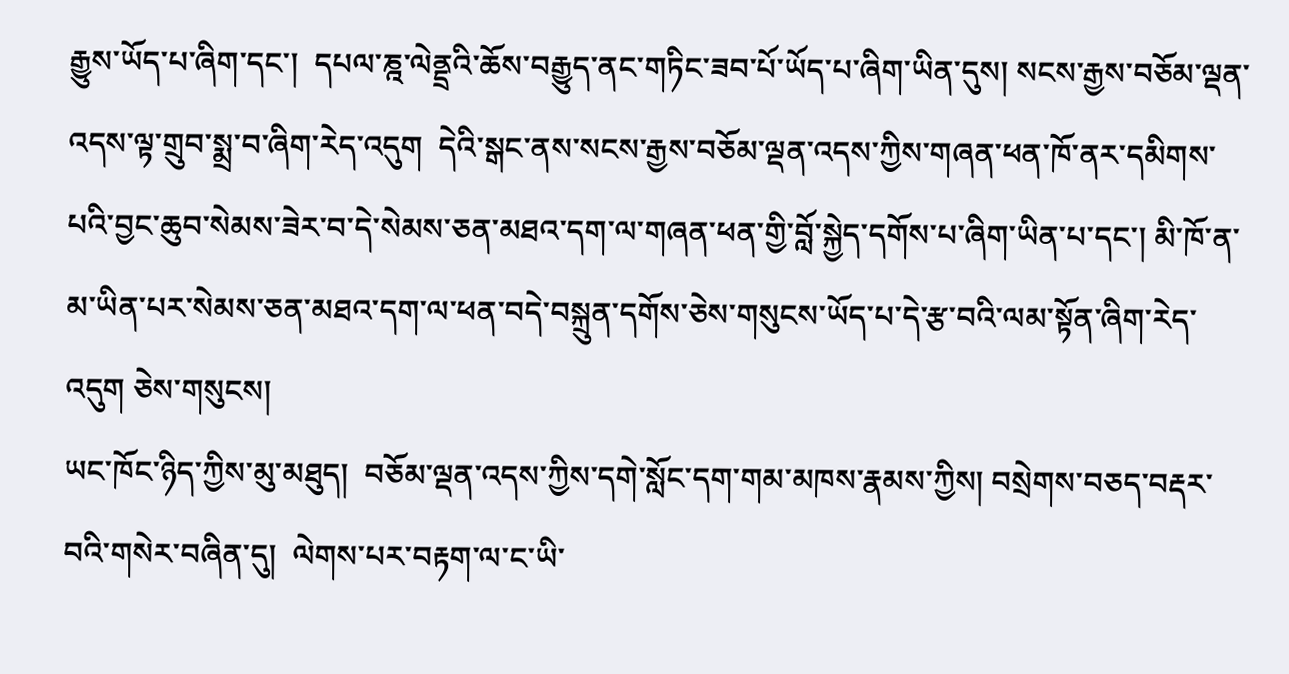རྒྱུས་ཡོད་པ་ཞིག་དང་།  དཔལ་ཎྰ་ལེནྡྲའི་ཆོས་བརྒྱུད་ནང་གཏིང་ཟབ་པོ་ཡོད་པ་ཞིག་ཡིན་དུས། སངས་རྒྱས་བཅོམ་ལྡན་འདས་ལྟ་གྲུབ་སྨྲ་བ་ཞིག་རེད་འདུག  དེའི་སྒང་ནས་སངས་རྒྱས་བཅོམ་ལྡན་འདས་ཀྱིས་གཞན་ཕན་ཁོ་ནར་དམིགས་པའི་བྱང་ཆུབ་སེམས་ཟེར་བ་དེ་སེམས་ཅན་མཐའ་དག་ལ་གཞན་ཕན་གྱི་བློ་སྐྱེད་དགོས་པ་ཞིག་ཡིན་པ་དང་། མི་ཁོ་ན་མ་ཡིན་པར་སེམས་ཅན་མཐའ་དག་ལ་ཕན་བདེ་བསྐྲུན་དགོས་ཅེས་གསུངས་ཡོད་པ་དེ་རྩ་བའི་ལམ་སྟོན་ཞིག་རེད་འདུག ཅེས་གསུངས།
ཡང་ཁོང་ཉིད་ཀྱིས་མུ་མཐུད།  བཅོམ་ལྡན་འདས་ཀྱིས་དགེ་སློང་དག་གམ་མཁས་རྣམས་ཀྱིས། བསྲེགས་བཅད་བརྡར་བའི་གསེར་བཞིན་དུ།  ལེགས་པར་བརྟག་ལ་ང་ཡི་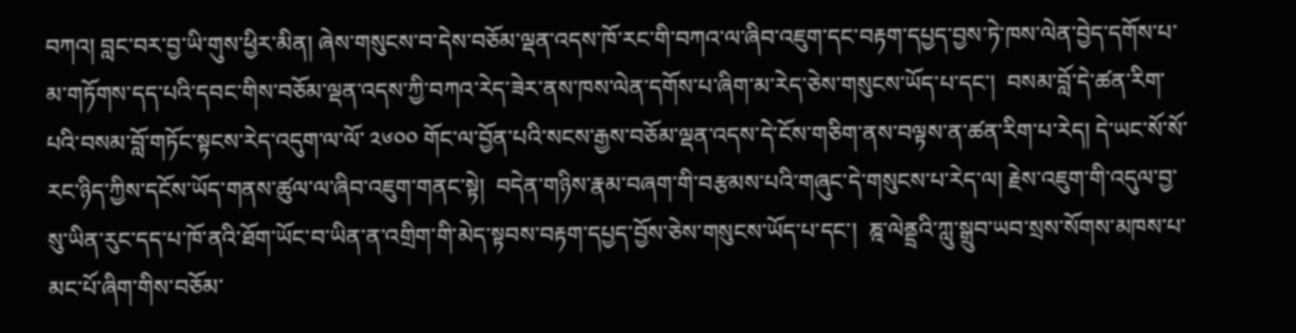བཀའ། བླང་བར་བྱ་ཡི་གུས་ཕྱིར་མིན། ཞེས་གསུངས་བ་དེས་བཅོམ་ལྡན་འདས་ཁོ་རང་གི་བཀའ་ལ་ཞིབ་འཇུག་དང་བརྟག་དཔྱད་བྱས་ཏེ་ཁས་ལེན་བྱེད་དགོས་པ་མ་གཏོགས་དད་པའི་དབང་གིས་བཅོམ་ལྡན་འདས་ཀྱི་བཀའ་རེད་ཟེར་ནས་ཁས་ལེན་དགོས་པ་ཞིག་མ་རེད་ཅེས་གསུངས་ཡོད་པ་དང་།  བསམ་བློ་དེ་ཚན་རིག་པའི་བསམ་བློ་གཏོང་སྟངས་རེད་འདུག་ལ་ལོ་ ༢༦༠༠ གོང་ལ་བྱོན་པའི་སངས་རྒྱས་བཅོམ་ལྡན་འདས་དེ་ངོས་གཅིག་ནས་བལྟས་ན་ཚན་རིག་པ་རེད། དེ་ཡང་སོ་སོ་རང་ཉིད་ཀྱིས་དངོས་ཡོད་གནས་ཚུལ་ལ་ཞིབ་འཇུག་གནང་སྟེ།  བདེན་གཉིས་རྣམ་བཞག་གི་བརྩམས་པའི་གཞུང་དེ་གསུངས་པ་རེད་ལ། རྗེས་འཇུག་གི་འདུལ་བྱ་སུ་ཡིན་རུང་དད་པ་ཁོ་ནའི་ཐོག་ཡོང་བ་ཡིན་ན་འགྲིག་གི་མེད་སྟབས་བརྟག་དཔྱད་བྱོས་ཅེས་གསུངས་ཡོད་པ་དང་།  ཎྰ་ལེནྡྲའི་ཀླུ་སྒྲུབ་ཡབ་སྲས་སོགས་མཁས་པ་མང་པོ་ཞིག་གིས་བཅོམ་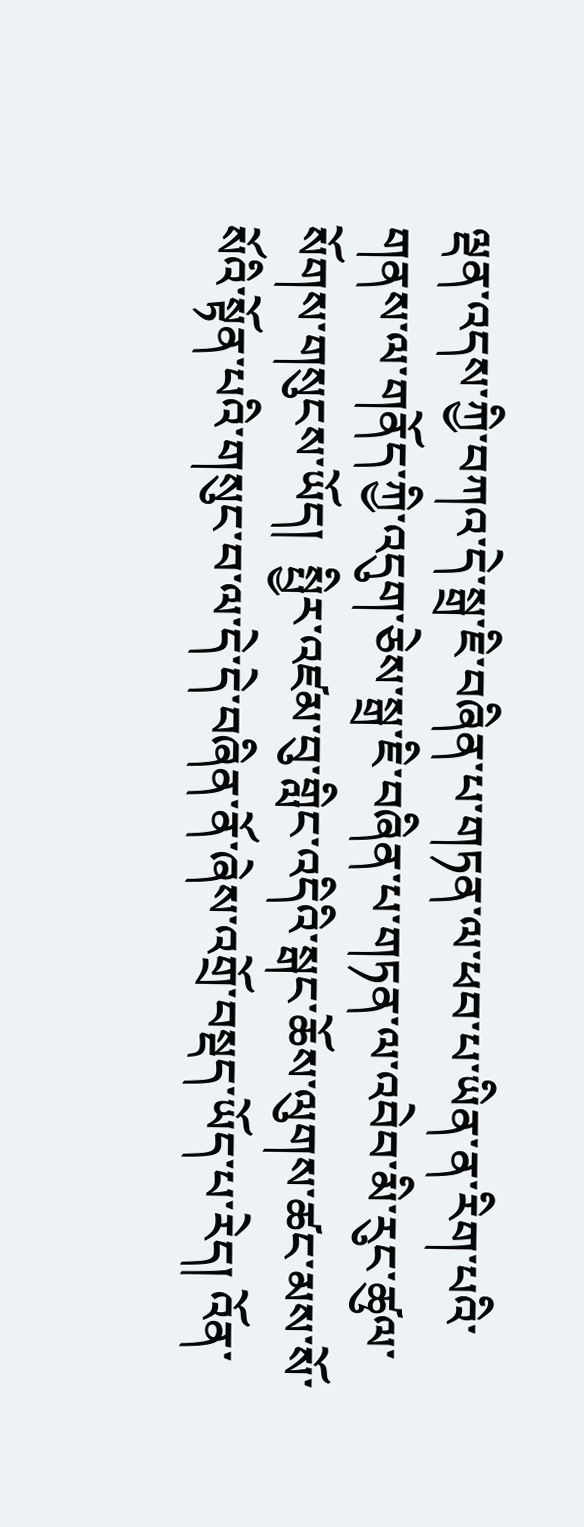ལྡན་འདས་ཀྱི་བཀའ་དེ་སྒྲ་ཇི་བཞིན་པ་གཏན་ལ་ཕབ་པ་ཡིན་ན་རིག་པའི་གནས་ལ་གནོད་ཀྱི་འདུག་ཅེས་སྒྲ་ཇི་བཞིན་པ་གཏན་ལ་འབེབ་མི་རུང་ཚུལ་སོགས་གསུངས་ཡོད།  སྤྱིར་འཛམ་བུ་གླིང་འདིའི་སྒང་ཆོས་ལུགས་ཚང་མས་སོ་སོའི་སྟོན་པའི་གསུང་བ་ལ་དེ་དེ་བཞིན་ནོ་ཞེས་འགྲོ་བསྡད་ཡོད་པ་རེད། འོན་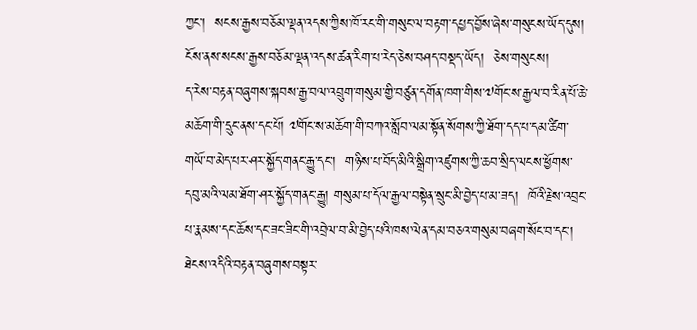ཀྱང་།  སངས་རྒྱས་བཅོམ་ལྡན་འདས་ཀྱིས་ཁོ་རང་གི་གསུང་ལ་བརྟག་དཔྱད་བྱོས་ཞེས་གསུངས་ཡོད་དུས། ངོས་ནས་སངས་རྒྱས་བཅོམ་ལྡན་འདས་ཚན་རིག་པ་རེད་ཅེས་བཤད་བསྡད་ཡོད།  ཅེས་གསུངས།
ད་རེས་བརྟན་བཞུགས་སྐབས་རྒྱ་བལ་འབྲུག་གསུམ་གྱི་བཙུན་དགོན་ཁག་གིས་༧གོང་ས་རྒྱལ་བ་རིན་པོ་ཆེ་མཆོག་གི་དྲུང་ནས་དང་པོ། ༧གོང་ས་མཆོག་གི་བཀའ་སློབ་ལམ་སྟོན་སོགས་ཀྱི་ཐོག་དད་པ་དམ་ཚིག་གཡོ་བ་མེད་པར་ཤར་སྐྱོད་གནང་རྒྱུ་དང་།  གཉིས་པ་བོད་མིའི་སྒྲིག་འཛུགས་ཀྱི་ཆབ་སྲིད་ལངས་ཕྱོགས་དབུ་མའི་ལམ་ཐོག་ཤར་སྐྱོད་གནང་རྒྱུ། གསུམ་པ་དོལ་རྒྱལ་བསྟེན་སྲུང་མི་བྱེད་པ་མ་ཟད།  ཁོའི་རྗེས་འབྲང་པ་རྣམས་དང་ཆོས་དང་ཟང་ཟིང་གི་འབྲེལ་བ་མི་བྱེད་པའི་ཁས་ལེན་དམ་བཅའ་གསུམ་བཞག་སོང་བ་དང་། ཐེངས་འདིའི་བརྟན་བཞུགས་བསྟར་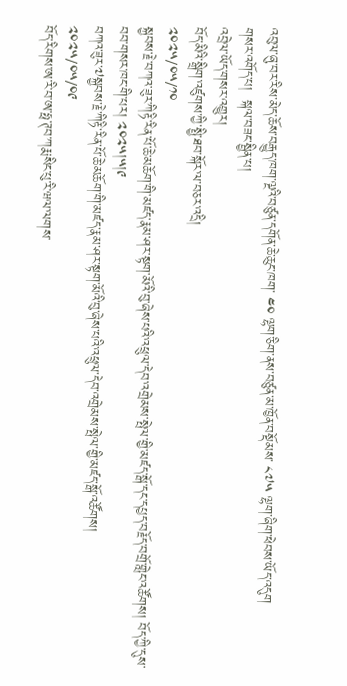འབུལ་ཞུ་བར་རིས་མེད་ཆོས་བརྒྱུད་ཁག་ལྔའི་བཙུན་དགོན་ཆེ་ཆུང་ཁག་ ༤༠ ལྷག་ཅིག་ནས་བཙུན་མ་ཁྱོན་བསྡོམས་ ༨༧༥ ལྷག་ཞིག་ཕེབས་ཡོད་འདུག
གསར་འགོད་པ།  སྐལ་བཟང་སྦྱིན་པ།
འབྲེལ་ཡོད་གསར་འགྱུར།
བོད་མིའི་སྒྲིག་འཛུགས་ཀྱི་སྤྱི་ཐབ་སྐོར་ལ་བཅར་འདྲི།
༢༠༢༥/༠༥/༡༠
སྐྱབས་རྗེ་བཀའ་ཟུར་ཀིརྟི་རིན་པོ་ཆེ་མཆོག་གི་མཛད་རྣམ་ཤར་སྟག་མོའི་བུ་ཞེས་པའི་འཕྲུལ་དེབ་འགྲེམས་སྤེལ་གྱི་མཛད་སྒོ་དང་དཔྱད་བརྗོད་བགྲོ་གླེང་འཚོགས། བོད་ཀྱི་དུས་བབ་གསར་ཁང་གི་པར། ༢༠༢༥།༥།༩
བཀའ་ཟུར་༧སྐྱབས་རྗེ་ཀིརྟི་རིན་པོ་ཆེ་མཆོག་གི་མཛད་རྣམ་ཤར་སྟག་མོའི་བུ་ཞེས་པའི་འཕྲུལ་དེབ་འགྲེམས་སྤེལ་གྱི་མཛད་སྒོ་འཚོགས།
༢༠༢༥/༠༥/༠༩
བོད་རིགས་ཨ་རི་བ་ཨ་ཧྥ་ཊབ་ཀརྨ་སིང་པུ་རི་ཝལ་ལགས་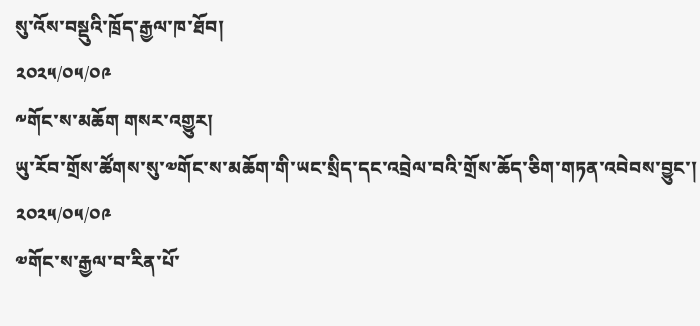སུ་འོས་བསྡུའི་ཁྲོད་རྒྱལ་ཁ་ཐོབ།
༢༠༢༥/༠༥/༠༩
༸གོང་ས་མཆོག གསར་འགྱུར།
ཡུ་རོབ་གྲོས་ཚོགས་སུ་༧གོང་ས་མཆོག་གི་ཡང་སྲིད་དང་འབྲེལ་བའི་གྲོས་ཆོད་ཅིག་གཏན་འབེབས་བྱུང་།
༢༠༢༥/༠༥/༠༩
༧གོང་ས་རྒྱལ་བ་རིན་པོ་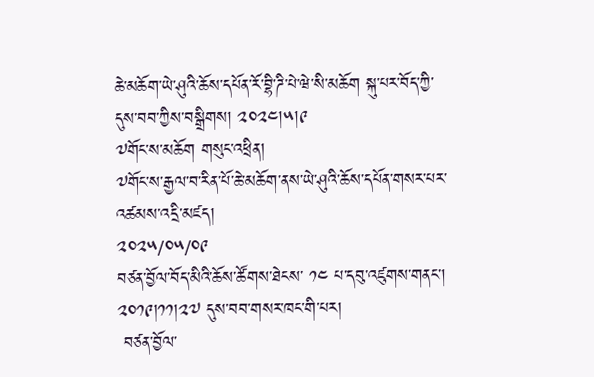ཆེ་མཆོག་ཡེ་ཤུའི་ཆོས་དཔོན་རོ་བྷི་ཌི་པེ་ཝེ་སི་མཆོག སྐུ་པར་བོད་ཀྱི་དུས་བབ་ཀྱིས་བསྒྲིགས། ༢༠༢༤།༥།༩
༧གོང་ས་མཆོག གསུང་འཕྲིན།
༧གོང་ས་རྒྱལ་བ་རིན་པོ་ཆེ་མཆོག་ནས་ཡེ་ཤུའི་ཆོས་དཔོན་གསར་པར་འཚམས་འདྲི་མཛད།
༢༠༢༥/༠༥/༠༩
བཙན་བྱོལ་བོད་མིའི་ཆོས་ཚོགས་ཐེངས་ ༡༤ པ་དབུ་འཛུགས་གནང་། ༢༠༡༩།༡༡།༢༧ དུས་བབ་གསར་ཁང་གི་པར།
 བཙན་བྱོལ་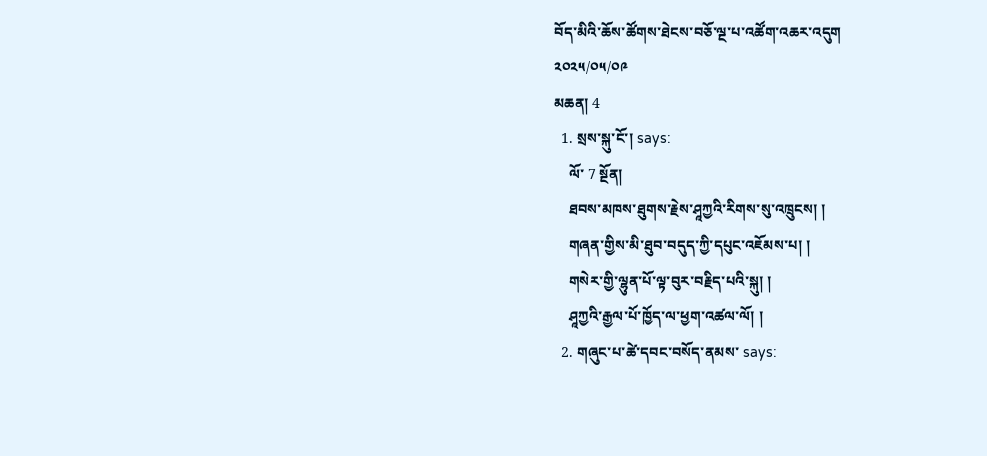བོད་མིའི་ཆོས་ཚོགས་ཐེངས་བཅོ་ལྔ་པ་འཚོག་འཆར་འདུག
༢༠༢༥/༠༥/༠༩
མཆན། 4
  1. སྲས་སྐུ་ངོ་། says:
    ལོ་ 7 སྔོན།
    ཐབས་མཁས་ཐུགས་རྗེས་ཤཱཀྱའི་རིགས་སུ་འཁྲུངས། །
    གཞན་གྱིས་མི་ཐུབ་བདུད་ཀྱི་དཔུང་འཇོམས་པ། །
    གསེར་གྱི་ལྷུན་པོ་ལྟ་བུར་བརྗིད་པའི་སྐུ། །
    ཤཱཀྱའི་རྒྱལ་པོ་ཁྱོད་ལ་ཕྱག་འཚལ་ལོ། །
  2. གཞུང་པ་ཚེ་དབང་བསོད་ནམས་ says: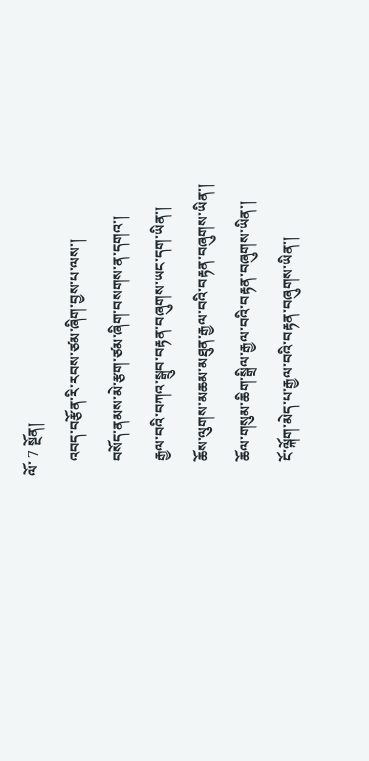ལོ་ 7 སྔོན།
    འབད་བརྩོན་རི་རབས་ཙམ་ཞིག་བྱས་པ་ལས་།
    བསོད་ནམས་མེ་རྩག་ཙམ་ཞིག་བསགས་ན་དགའ་།
    རྒྱལ་བའི་བཀའ་སྒྲུབ་བརྟན་བཞུགས་ཡང་དག་ཡིན་།
    ཆོས་ལུགས་མཆམ་མཐུན་རྒྱལ་བའི་བརྟན་བཞུགས་ཡིན་།
    ཆོལ་གསུམ་ཆིག་སྒྲིལ་རྒྱལ་བའི་བརྟན་བཞུགས་ཡིན་།
    ངོ་ལྐོག་མེད་པ་རྒྱལ་བའི་བརྟན་བཞུགས་ཡིན་།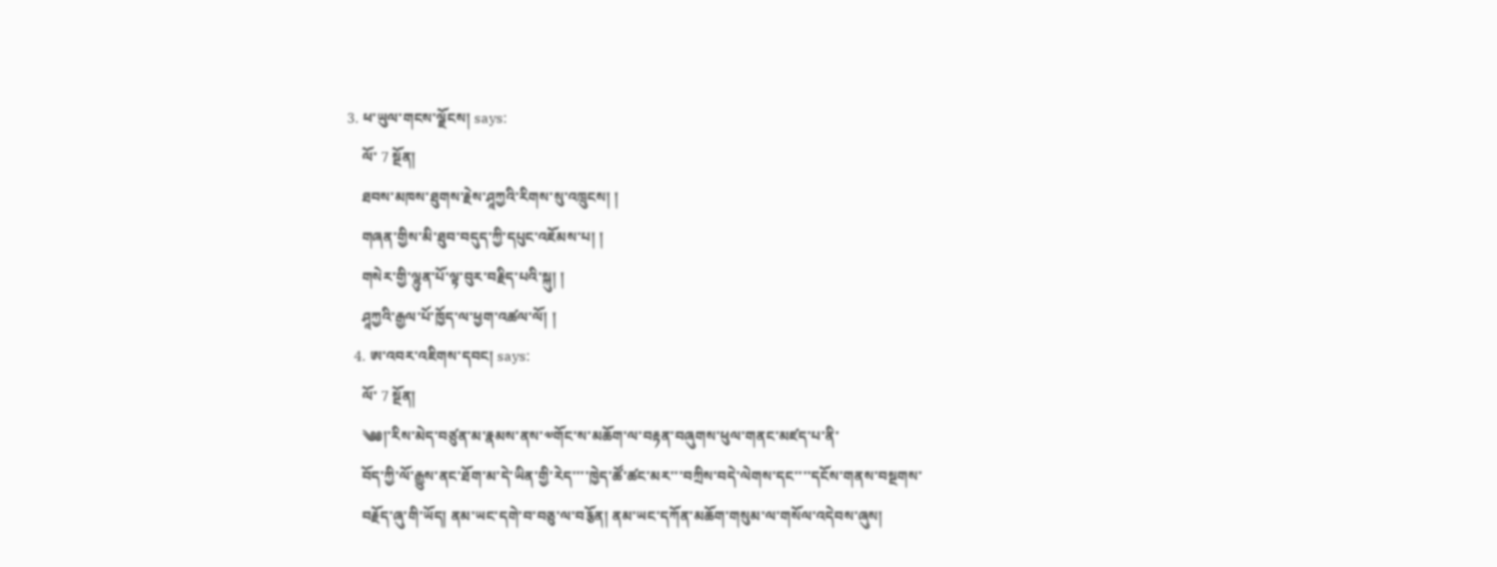3. ཕ་ཡུལ་གངས་ལྗོངས། says:
    ལོ་ 7 སྔོན།
    ཐབས་མཁས་ཐུགས་རྗེས་ཤཱཀྱའི་རིགས་སུ་འཁྲུངས། །
    གཞན་གྱིས་མི་ཐུབ་བདུད་ཀྱི་དཔུང་འཇོམས་པ། །
    གསེར་གྱི་ལྷུན་པོ་ལྟ་བུར་བརྗིད་པའི་སྐུ། །
    ཤཱཀྱའི་རྒྱལ་པོ་ཁྱོད་ལ་ཕྱག་འཚལ་ལོ། །
  4. ཨ་འབར་འཇིགས་དབང། says:
    ལོ་ 7 སྔོན།
    ༄༅།་རིས་མེད་བཙུན་མ་རྣམས་ནས་༧གོང་ས་མཆོག་ལ་བརྟན་བཞུགས་ཕུལ་གནང་མཛད་པ་ནི་
    བོད་ཀྱི་ལོ་རྒྱུས་ནང་ཐོག་མ་དེ་ཡིན་གྱི་རེད་་་་ཁྱེད་ཚོ་ཚང་མར་་་བཀྲིས་བདེ་ལེགས་དང་་་་དངོས་གནས་བསྔགས་
    བརྗོད་ཞུ་གི་ཡོད། ནམ་ཡང་དགེ་བ་བཅུ་ལ་བརྕོན། ནམ་ཡང་དཀོན་མཆོག་གསུམ་ལ་གསོལ་འདེབས་ཞུས།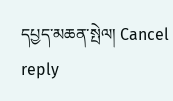དཔྱད་མཆན་སྤེལ། Cancel reply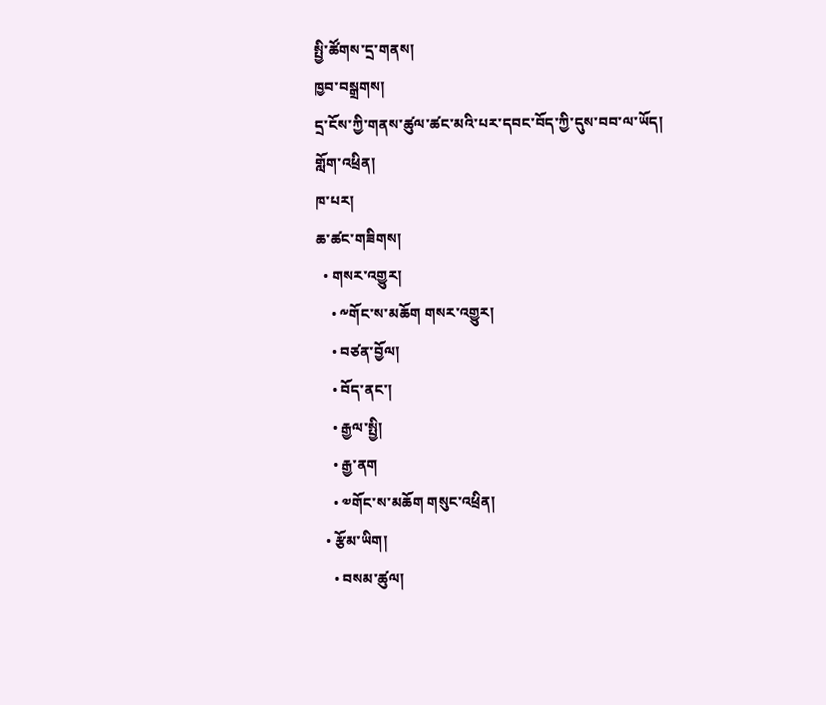སྤྱི་ཚོགས་དྲ་གནས།
ཁྱབ་བསྒྲགས།
དྲ་ངོས་ཀྱི་གནས་ཚུལ་ཚང་མའི་པར་དབང་བོད་ཀྱི་དུས་བབ་ལ་ཡོད།
གློག་འཕྲིན།
ཁ་པར།
ཆ་ཚང་གཟིགས།
  • གསར་འགྱུར།
    • ༸གོང་ས་མཆོག གསར་འགྱུར།
    • བཙན་བྱོལ།
    • བོད་ནང་།
    • རྒྱལ་སྤྱི།
    • རྒྱ་ནག
    • ༧གོང་ས་མཆོག གསུང་འཕྲིན།
  • རྩོམ་ཡིག།
    • བསམ་ཚུལ།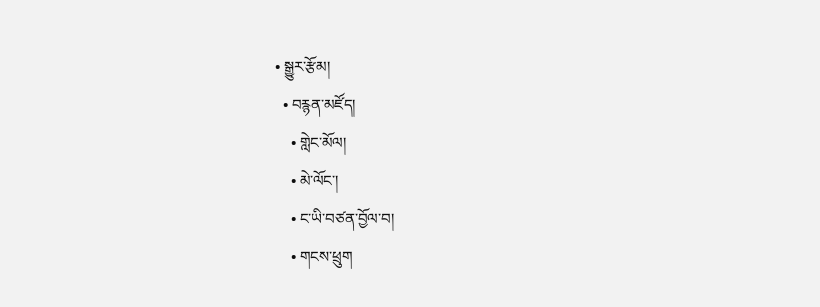• སྒྱུར་རྩོམ།
  • བརྙན་མཛོད།
    • གླེང་མོལ།
    • མེ་ལོང་།
    • ང་ཡི་བཙན་བྱོལ་བ།
    • གངས་ཕྲུག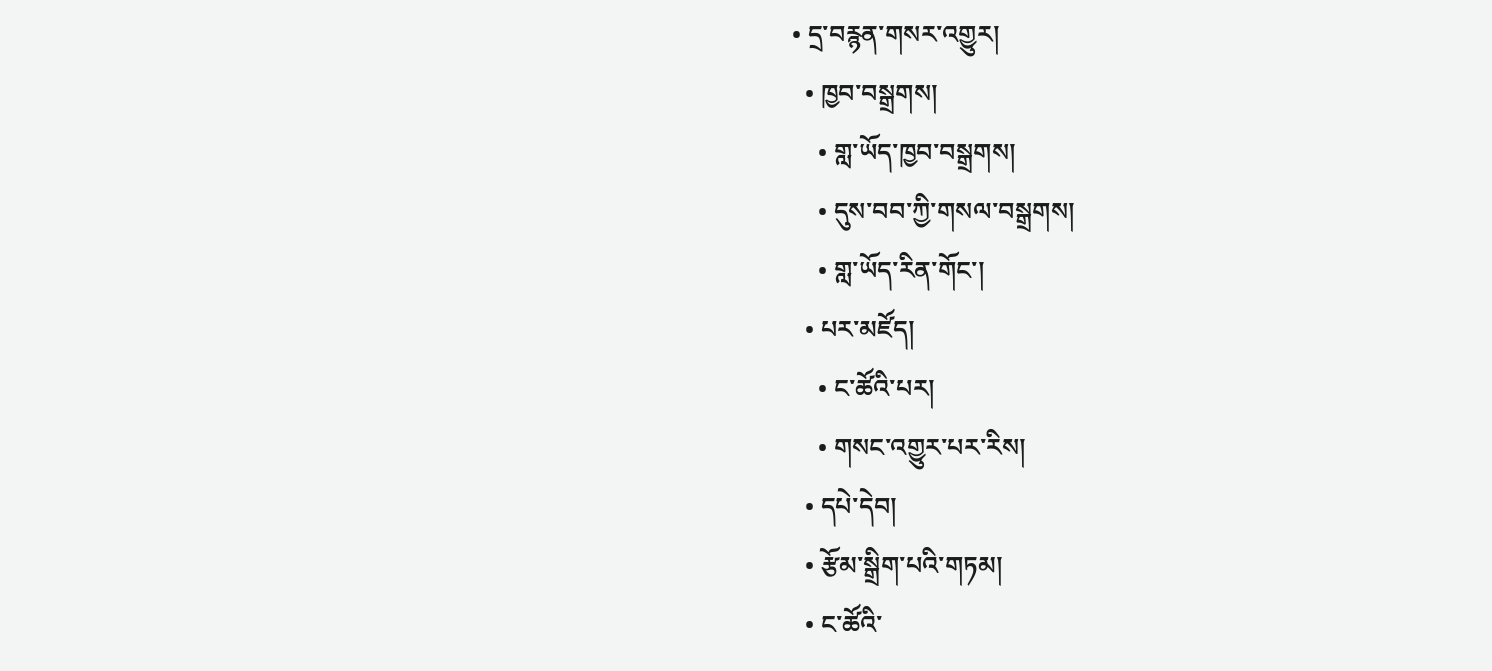• དྲ་བརྙན་གསར་འགྱུར།
  • ཁྱབ་བསྒྲགས།
    • གླ་ཡོད་ཁྱབ་བསྒྲགས།
    • དུས་བབ་ཀྱི་གསལ་བསྒྲགས།
    • གླ་ཡོད་རིན་གོང་།
  • པར་མཛོད།
    • ང་ཚོའི་པར།
    • གསང་འགྱུར་པར་རིས།
  • དཔེ་དེབ།
  • རྩོམ་སྒྲིག་པའི་གཏམ།
  • ང་ཚོའི་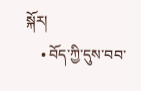སྐོར།
    • བོད་ཀྱི་དུས་བབ་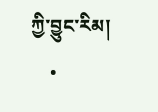ཀྱི་བྱུང་རིམ།
    •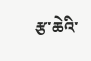རྩ་ཆེའི་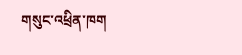གསུང་འཕྲིན་ཁག